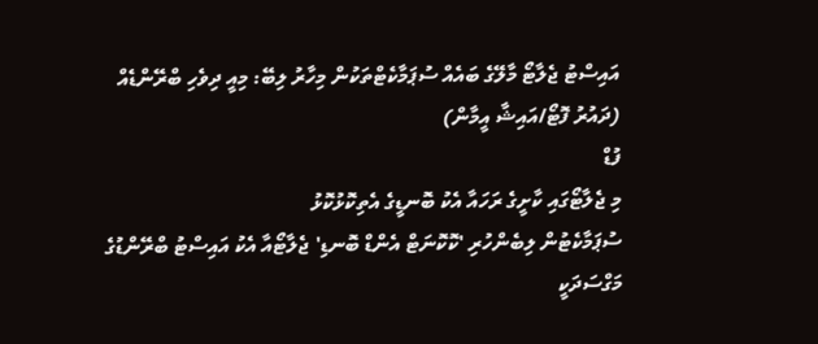އައިސްޓު ޖެލާޓޯ މާލޭގެ ބައެއް ސުޕަމާކެޓްތަކުން މިހާރު ލިބޭ: މިއީ ދިވެހި ބްރޭންޑެއް (ދައުރު ފޮޓޯ/އައިޝާ އީމާން)
ފުޑް
މި ޖެލާޓޯގައި ކާށީގެ ރަހައާ އެކު ބޮނޑީގެ އެތިކޮޅުކޮޅު
ސުޕަމާކެޓުން ލިބެންހުރި 'ކޮކޮނަޓް އެންޑް ބޮނޑި' ޖެލާޓޯއާ އެކު އައިސްޓު ބްރޭންޑުގެ މަގްސަދަކީ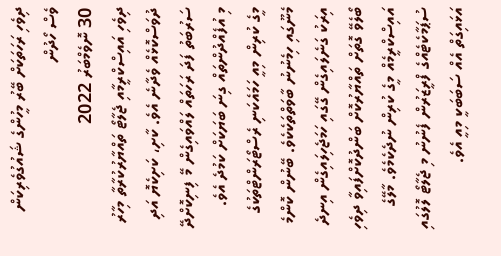ދިވެހި ރަހަތަކަށް ބޭރު މީހުންގެ ޝައުގުވެރިކަން ވެސް ހޯދުން
30 ނޮވެމްބަރު 2022
ދިވެހި އައިސްކްރީމާއި ޖެލާޓޯ ތައްޔާރުކުރާތާ މިހާރު ދުވަސްކޮޅެއް ވެދާނެ އެވެ. ކާށި، ކަށިކެޔޮ އަދި ސަރުބަތު ފަދަ ރަހަތައް ލައްވައިގެން މޭ ފިނިކޮށްދޭ މި އުފެއްދުންތައް ގިނަ ބަޔަކަށް ކަމުދެ އެވެ.
މީގެ ކުރިން މިއީ ހަމައެކަނި ރެސްޓޯރަންޓްތަކުގެ މެނޫގައި ހިމެނުނު ބާވަތްތަކެކެވެ. ބޭނުން ކޮންމެ އިރަކު ގަނެލައިގެން ގޭގައި ހަމަޖެހިލައިގެން އިނދެ ބޯލެވޭ ގޮތަށް ތައްޔާރުކޮށް ބަންދުކޮށްފައިވާ ދިވެހި އައިސްކްރީމެއް މީގެ ކުރިން ނުދެކެމެވެ. މާލޭގެ ސުޕަމާކެޓެއްގެ ފްރީޒަރުން ފެނުނު މި ޖެލާޓޯ ލޮލުގައި އަޅައިގަތް އެއް ސަބަބަކީ މިއީ އެވެ.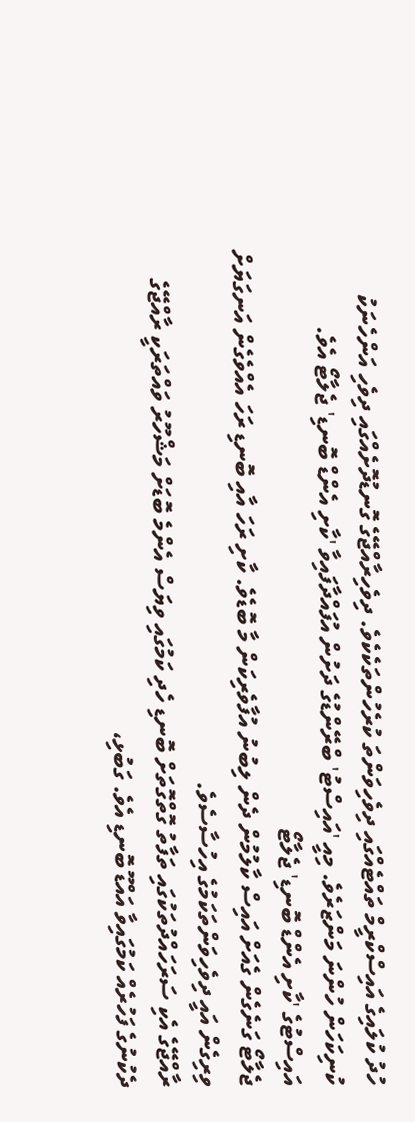ހުދު ކުލައިގެ އައިސްކްރީމް ތައްޓެއްގައި ދިވެހިވަންތަ ކުރެހުންތަކެކެވެ. ދިވެހިރާއްޖޭގެ ގޮނޑުދޮށެއްގައި ދިވެހި އަންހެނަކު ކުނިކަހަން ހުންނަ މަންޒަރެވެ. މިއީ 'އައިސްޓު' ބްރޭންޑުގެ ދަށުން އުފައްދާފައިވާ 'ކާށި އެންޑް ބޮނޑި' ޖެލާޓޯ އެވެ.
އައިސްޓުގެ 'ކާށި އެންޑް ބޮނޑި' ޖެލާޓޯ
ޖެލާޓޯ ގަނެގެން ގެއަށް އައިސް ކާލުމުން ދެން ލިބުނު އުފާވެރިކަން މާ ބޮޑެވެ. ކާށި ރަހަ އާއި ބޮނޑި ރަހަ އެއްވެގެން އަނގަޔަށް ވިރިގެން އައީ ދިވެހިވަންތަކަމުގެ އިހުސާސެވެ.
ރާއްޖޭގެ އެކި ސަރަހައްދުތަކުގައި ތަފާތު ގޮތްގޮތަށް ބޮނޑި ހެދި ކަމުގައި ވިޔަސް އެންމެ ބޮޑަށް މަޝްހޫރު ވައްތަރަކީ ރާއްޖޭގެ ދެކުނުގެ ފަހުރެއް ކަމުގައިވާ އައްޑޫ ބޮނޑި އެވެ. ގަބުޅި،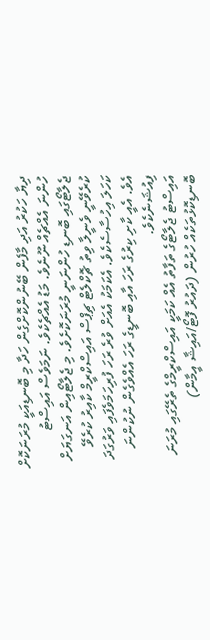ދިޔާ ހަކުރު އަދި މާފެން ބޭނުންކޮށްގެން ހަދާ މި ބޮނޑިއަކީ މުރަނަކޮށް ހުންނަ އެއްޗެއް ނޫނެވެ. މަޑު އެއްޗެކެވެ. ނަމަވެސް އައިސްޓު ޖެލާޓޯގައި ބޮނޑި ހުންނަނީ މުރަނަކޮށެވެ. މި ޖެލާޓޯއިން އަނގަޔަށް ކުރެވޭނީ ވެނީލާ ވިތު ޗޮކްލެޓް ޗިޕްސް އައިސްކްރީމް ކާއިރު ކުރެވޭ ކަހަލަ އިހުސާސެކެވެ. އެކަމަކު އެއަށް ވުރެ ރަހަ ފުރިހަމަވެފައި ވަރުގަދަ އެވެ. އެއީ ކާށި ކިރުގެ ރަހަ އާއި ބޮނޑީގެ ރަހަ އެއްވެގެން ނުކުންނަ ފިއުޝަނެކެވެ.
އައިސްޓު ޖެލާޓޯގެ ތަފާތު އެއް ކަމަކީ އައިސްކްރީމްގެ ތެރޭގައި މުރަނަ ބޮނޑިކޮޅުތަކެއް ހުރުން (ދައުރު ފޮޓޯ/އައިޝާ އީމާން)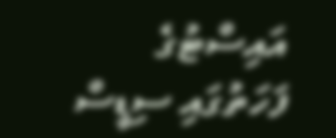އައިސްޓުގެ ފަހަތުގައި ސިޑީސް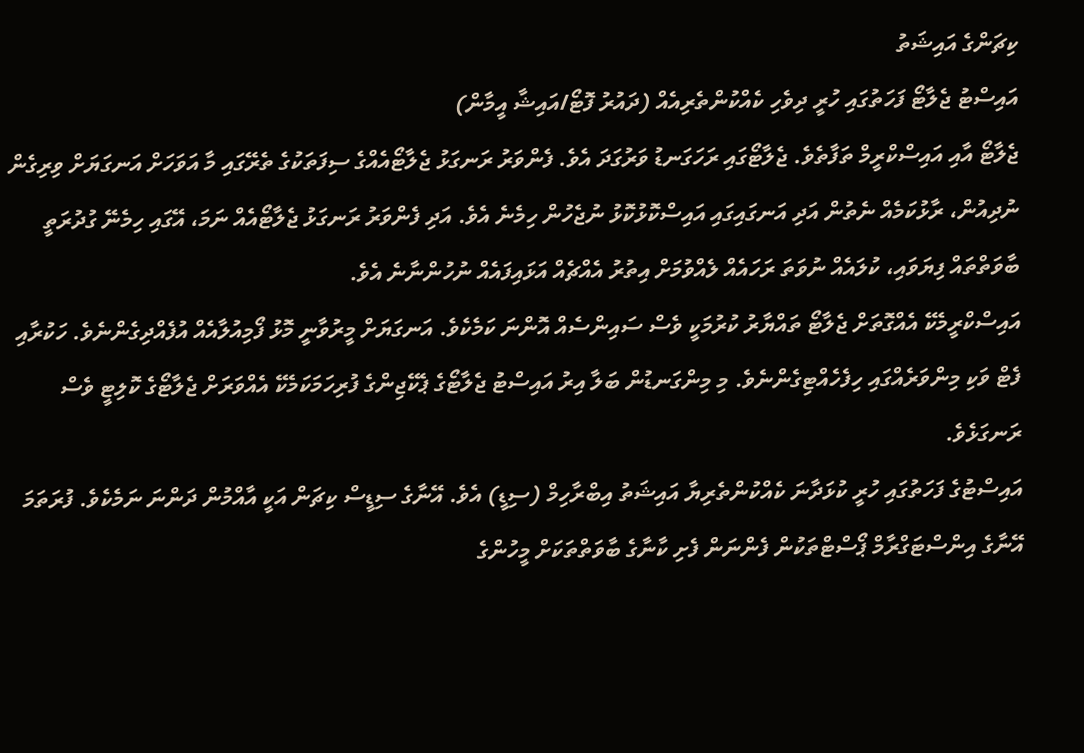ކިޗަންގެ އައިޝަތު
އައިސްޓު ޖެލާޓޯ ފަހަތުގައި ހުރީ ދިވެހި ކެއްކުންތެރިއެއް (ދައުރު ފޮޓޯ/އައިޝާ އީމާން)
ޖެލާޓޯ އާއި އައިސްކްރީމް ތަފާތެވެ. ޖެލާޓޯގައި ރަހަގަނޑު ވަރުގަދަ އެވެ. ފެންވަރު ރަނގަޅު ޖެލާޓޯއެއްގެ ސިފަތަކުގެ ތެރޭގައި މާ އަވަހަށް އަނގަޔަށް ވިރިގެން ނުދިއުން، ރާޅުކަމެއް ނެތުން އަދި އަނގައިގައި އައިސްކޮޅުކޮޅު ނުޖެހުން ހިމެނެ އެވެ. އަދި ފެންވަރު ރަނގަޅު ޖެލާޓޯއެއް ނަމަ، އޭގައި ހިމެނޭ ގުދުރަތީ ބާވަތްތައް ފިޔަވައި، ކުލައެއް ނުވަތަ ރަހައެއް ލެއްވުމަށް އިތުރު އެއްޗެއް އަޅައިފައެއް ނުހުންނާނެ އެވެ.
އައިސްކްރީމެކޭ އެއްގޮތަށް ޖެލާޓޯ ތައްޔާރު ކުރުމަކީ ވެސް ސައިންސެއް އޮންނަ ކަމެކެވެ. އަނގަޔަށް މީރުވާނީ މޮޅު ފޯމިއުލާއެއް އުފެއްދިގެންނެވެ. ހަކުރާއި ފެޓް ވަކި މިންވަރެއްގައި ހިފެހެއްޓިގެންނެވެ. މި މިންގަނޑުން ބަލާ އިރު އައިސްޓު ޖެލާޓޯގެ ޕެކޭޖިންގެ ފުރިހަމަކަމެކޭ އެއްވަރަށް ޖެލާޓޯގެ ކޮލިޓީ ވެސް ރަނގަޅެވެ.
އައިސްޓުގެ ފަހަތުގައި ހުރީ ކުޅަދާނަ ކެއްކުންތެރިޔާ އައިޝަތު އިބްރާހިމް (ސިޑީ) އެވެ. އޭނާގެ ސިޑީސް ކިޗަން އަކީ އާއްމުން ދަންނަ ނަމެކެވެ. ފުރަތަމަ އޭނާގެ އިންސްޓަގްރާމް ޕޯސްޓްތަކުން ފެންނަން ފެށި ކާނާގެ ބާވަތްތަކަށް މީހުންގެ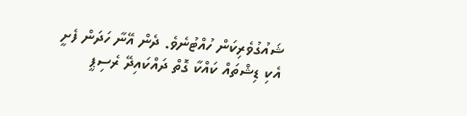ޝައުގުވެރިކަން ހުއްޓުނެވެ. ދެން އޭނާ ހަދަން ފެށީ އެކި ޑިޝްތައް ކައްކާ ގޮތް ދައްކައިދޭ ރެސިޕީ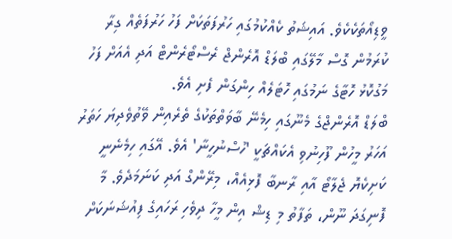ވީޑިއޯތަކެކެވެ. އައިޝަތު ކެއްކުމުގައި ހަރުފަތަކަށް ފަހު ހަރުފަތެއް ގިރާ ކުރަމުން ގޮސް މާލޭގައި ބްލަޑް އޮރެންޖް ރެސްޓޯރެންޓް އަދި އެއަށް ފަހު މަގުކޮޅު ހޮޓާގެ ނަމުގައި ހޮޓަލެއް ހިންގަން ފެށި އެވެ.
ބްލަޑް އޮރެންޖްގެ މެނޫގައި ހިމެނޭ ބާވަތްތަކުގެ ތެރެއިން ވޭތުވެދިޔަ ހަތަރު އަހަރު މީހުން ފޫހިނުވި އެކައްޗަކީ 'ހުސްނުހީނާ' އެވެ. އޭގައި ހިމެނެނީ ކަށިކެޔޮ ޖެލާޓޯ އާއި ރާނބާ ފޮޅިއެއް، މިރޭންގް އަދި ކަނަމަދެވެ. މާ ފޮނިގަދަ ނޫން، ތަފާތު މި ޑިޝް އިން މީހާ ދިވެހި ރަހައިގެ ފިއުޝަނަކަށް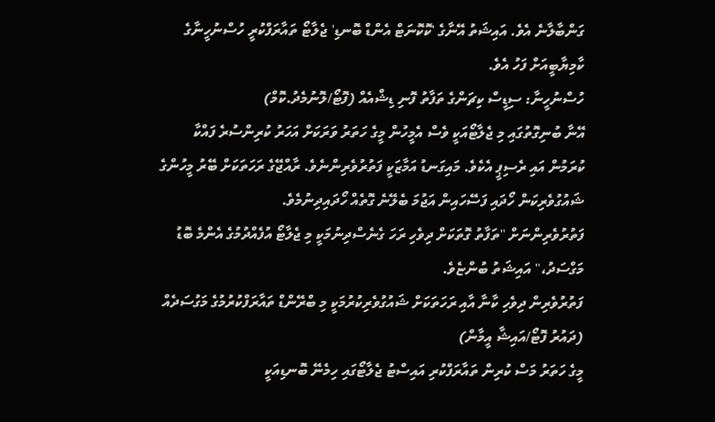ގަންބާލާނެ އެވެ. އައިޝަތު އޭނާގެ 'ކޮކޮނަޓް އެންޑް ބޮނޑި' ޖެލާޓޯ ތައާރަފްކުރީ ހުސްނުހީނާގެ ކާމިޔާބީއަށް ފަހު އެވެ.
ހުސްނުހީނާ: ސިޑީސް ކިޗަންގެ ތަފާތު ފޮނި ޑިޝްއެއް (ފޮޓޯ/ލޮނުމެދު.ކޮމް)
އޭނާ ބުނިގޮތުގައި މި ޖެލާޓޯއަކީ ވެސް އެމީހުން މީގެ ހަތަރު ވަރަކަށް އަހަރު ކުރިންސުރެ ފައްކާ ކުރަމުން އައި ރެސިޕީ އެކެވެ. މައިގަނޑު އަމާޒަކީ ފަތުރުވެރިންނެވެ. ރާއްޖޭގެ ރަހަތަކަށް ބޭރު މީހުންގެ ޝައުގުވެރިކަން ހޯދައި ފަސޭހައިން އަޖުމަ ބެލޭނެ ގޮތެއް ހޯދައިދިނުމެވެ.
ފަތުރުވެރިންނަށް "ތަފާތު ގޮތަކަށް ދިވެހި ރަހަ ގެނެސްދިނުމަކީ މި ޖެލާޓޯ އުފެއްދުމުގެ އެންމެ ބޮޑު މަގްސަދު،" އައިޝަތު ބުންޏެވެ.
ފަތުރުވެރިން ދިވެހި ކާނާ އާއި ރަހަތަކަށް ޝައުގުވެރިކުރުމަކީ މި ބްރޭންޑް ތައާރަފްކުރުމުގެ މަގުސަދެއް (ދައުރު ފޮޓޯ/އައިޝާ އީމާން)
މީގެ ހަތަރު މަސް ކުރިން ތައާރަފްކުރި އައިސްޓު ޖެލާޓޯގައި ހިމެނޭ ބޮނޑިއަކީ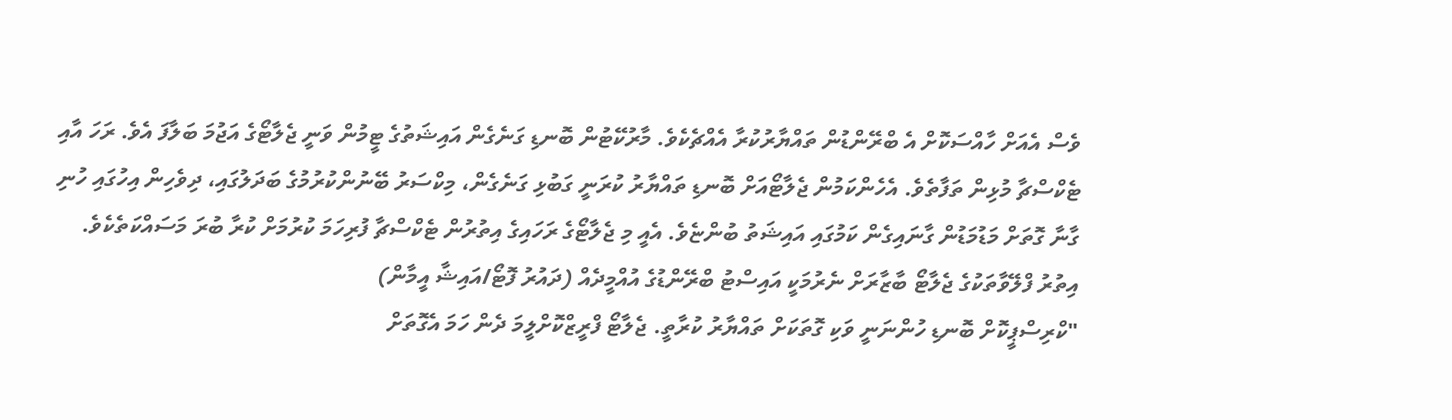ވެސް އެއަށް ހާއްސަކޮށް އެ ބްރޭންޑުން ތައްޔާރުކުރާ އެއްޗެކެވެ. މާރުކޭޓުން ބޮނޑި ގަނެގެން އައިޝަތުގެ ޓީމުން ވަނީ ޖެލާޓޯގެ އަޖުމަ ބަލާފަ އެވެ. ރަހަ އާއި ޓެކްސްޗާ މުޅިން ތަފާތެވެ. އެހެންކަމުން ޖެލާޓޯއަށް ބޮނޑި ތައްޔާރު ކުރަނީ ގަބުޅި ގަނެގެން، މިކްސަރު ބޭނުންކުރުމުގެ ބަދަލުގައި، ދިވެހިން އިހުގައި ހުނި ގާނާ ގޮތަށް މަޑުމަޑުން ގާނައިގެން ކަމުގައި އައިޝަތު ބުންޏެވެ. އެއީ މި ޖެލާޓޯގެ ރަހައިގެ އިތުރުން ޓެކްސްޗާ ފުރިހަމަ ކުރުމަށް ކުރާ ބުރަ މަސައްކަތެކެވެ.
އިތުރު ފްލޭވާތަކުގެ ޖެލާޓޯ ބާޒާރަށް ނެރުމަކީ އައިސްޓު ބްރޭންޑުގެ އުއްމީދެއް (ދައުރު ފޮޓޯ/އައިޝާ އީމާން)
"ކްރިސްޕީކޮށް ބޮނޑި ހުންނަނީ ވަކި ގޮތަކަށް ތައްޔާރު ކުރާތީ. ޖެލާޓޯ ފްރީޒްކޮށްލީމަ ދެން ހަމަ އެގޮތަށް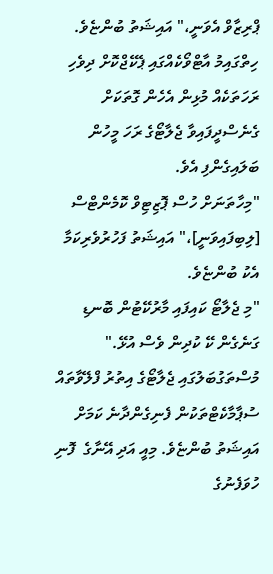ޕްރިޒާވް އެވަނީ،" އައިޝަތު ބުންޏެވެ.
ހިތްގައިމު އާޓްވޯކެއްގައި ޕެކޭޖްކޮށް ދިވެހި ރަހަތަކެއް މުޅިން އެހެން ގޮތަކަށް ގެނެސްދީފައިވާ ޖެލާޓޯގެ ރަހަ މީހުން ބަލައިގެންފި އެވެ.
"މިހާތަނަށް ހުސް ޕޮޒިޓިވް ކޮމެންޓްސް [ލިބިފައިވަނީ]،" އައިޝަތު ފަހުރުވެރިކަމާ އެކު ބުންޏެވެ.
"މި ޖެލާޓޯ ކައިފައި މާރުކޭޓުން ބޮނޑި ގަނެގެން ކޭ ކުދިން ވެސް އުޅޭ."
މުސްތަގުބަލުގައި ޖެލާޓޯގެ އިތުރު ފްލޭވާތައް ސުޕާމާކެޓްތަކުން ފެނިގެންދާނެ ކަމަށް އައިޝަތު ބުންޏެވެ. މިއީ އަދި އޭނާގެ  ފޮނި ހުވަފެނުގެ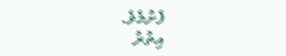ފެށުމެވެ.
އިތުރު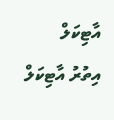އާޓިކަލް
އިތުރު އާޓިކަލް